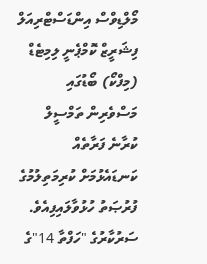މޯލްޑިވްސް އިންޑަސްޓްރިއަލް ފިޝަރީޒް ކޮމްޕެނީ ލިމިޓެޑް (މިފްކޯ) ބޯޑުގައި މަސްވެރިން ތަމްސީލް ކުރާނެ ފަރާތެއް ކަނޑައެޅުމަށް ކުރިމަތިލުމުގެ ފުރުޞަތު ހުޅުވާލައިފިއެވެ.
ސަރުކާރުގެ "ހަފްތާ 14"ގެ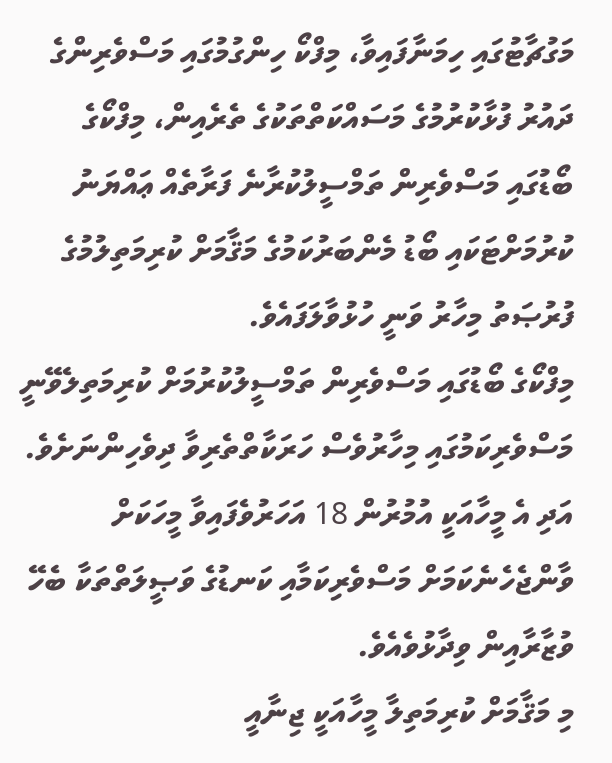މަގުޗާޓުގައި ހިމަނާފައިވާ، މިފްކޯ ހިންގުމުގައި މަސްވެރިންގެ ދައުރު ފުޅާކުރުމުގެ މަސައްކަތްތަކުގެ ތެރެއިން، މިފްކޯގެ ބޯޑުގައި މަސްވެރިން ތަމްސީލުކުރާނެ ފަރާތެއް ޢައްޔަނު ކުރުމަށްޓަކައި ބޯޑު މެންބަރުކަމުގެ މަޤާމަށް ކުރިމަތިލުމުގެ ފުރުޞަތު މިހާރު ވަނީ ހުޅުވާލަފައެވެ.
މިފްކޯގެ ބޯޑުގައި މަސްވެރިން ތަމްސީލުކުރުމަށް ކުރިމަތިލެވޭނީ މަސްވެރިކަމުގައި މިހާރުވެސް ހަރަކާތްތެރިވާ ދިވެހިންނަށެވެ. އަދި އެ މީހާއަކީ އުމުރުން 18 އަހަރުވެފައިވާ މީހަކަށް ވާންޖެހެނެކަމަށް މަސްވެރިކަމާއި ކަނޑުގެ ވަޞީލަތްތަކާ ބެހޭ ވުޒާރާއިން ވިދާޅުވެއެވެ.
މި މަޤާމަށް ކުރިމަތިލާ މީހާއަކީ ޖިނާއީ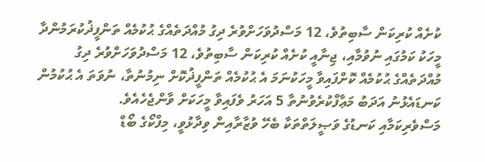ކުށެއް ކުރިކަން ސާބިތުވެ، 12 މަސްދުވަހަށްވުރެ ދިގު މުއްދަތެއްގެ ޙުކުމެއް ތަންފީޛުކުރަމުންދާ މީހަކު ކަމުގައި ނުވުމާއި، ޖިނާއީ ކުށެއް ކުރިކަން ސާބިތުވެ، 12 މަސްދުވަހަށްވުރެ ދިގު މުއްދަތެއްގެ ޙުކުމެއް ކޮށްފައިވާ މީހަކުނަމަ އެ ޙުކުމެއް ތަންފީޛުކޮށް ނިމުނުތާ، ނުވަތަ އެ ޙުކުމުން ކަނޑައެޅުނު އަދަބު މަޢާފްކުރެވުނުތާ 5 އަހަރު ވެފައިވާ މީހަކަށް ވާންޖެހެއެވެ.
މަސްވެރިކަމާއި ކަނޑުގެ ވަޞީލަތްތަކާ ބެހޭ ވުޒާރާއިން ވިދާޅުވީ، މިފްކޯގެ ބޯޑް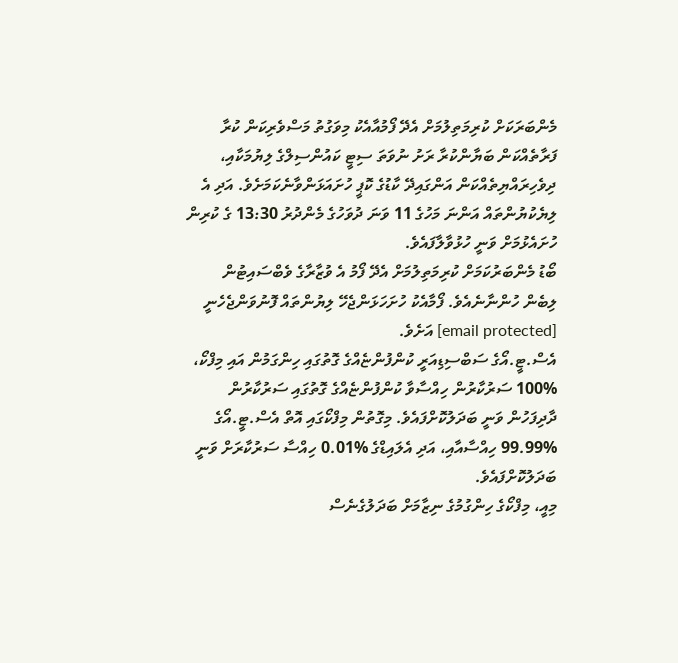މެންބަރަކަށް ކުރިމަތިލުމަށް އެދޭ ފޯމުއާއެކު މިވަގުތު މަސްވެރިކަން ކުރާ ފަރާތެއްކަން ބަޔާންކުރާ ރަށު ނުވަތަ ސިޓީ ކައުންސިލްގެ ލިޔުމަކާއި، ދިވެހިރައްޔިތެއްކަން އަންގައިދޭ ކާޑުގެ ކޮޕީ ހުށައަޅަންވާނެކަމަށެވެ. އަދި އެ ލިޔެކުޔުންތައް އަންނަ މަހުގެ 11 ވަނަ ދުވަހުގެ މެންދުރު 13:30 ގެ ކުރިން ހުށައެޅުމަށް ވަނީ ހުޅުވާލާފައެވެ.
ބޯޑު މެންބަރުކަމަށް ކުރިމަތިލުމަށް އެދޭ ފޯމު އެ ވުޒާރާގެ ވެބްސައިޓުން ލިބެން ހުންނާނެއެވެ. ފޯމާއެކު ހުށަހަޅަންޖެހޭ ލިޔުންތައް ފޮނުވަންޖެހެނީ [email protected] އަށެވެ.
އެސް.ޓީ.އޯގެ ސަބްސިޑިއަރީ ކުންފުންޏެއްގެ ގޮތުގައި ހިންގަމުން އައި މިފްކޯ، %100 ސަރުކާރުން ހިއްސާވާ ކުންފުންޏެއްގެ ގޮތުގައި ސަރުކާރުން ދާދިފަހުން ވަނީ ބަދަލުކޮށްފައެވެ. މިގޮތުން މިފްކޯގައި އޮތް އެސް.ޓީ.އޯގެ %99.99 ހިއްސާއާއި، އަދި އެލައިޑްގެ %0.01 ހިއްސާ ސަރުކާރަށް ވަނީ ބަދަލުކޮށްފައެވެ.
މިއީ، މިފްކޯގެ ހިންގުމުގެ ނިޒާމަށް ބަދަލުގެނެސް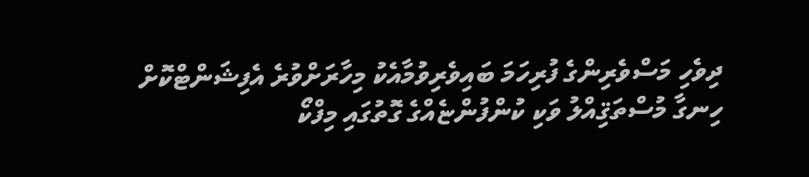ދިވެހި މަސްވެރިންގެ ފުރިހަމަ ބައިވެރިވުމާއެކު މިހާރަށްވުރެ އެފިޝަންޓްކޮށް ހިނގާ މުސްތަޤިއްލު ވަކި ކުންފުންޏެއްގެ ގޮތުގައި މިފްކޯ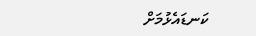ކަނޑައެޅުމަށް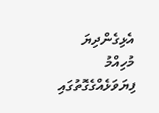އެޅިގެންދިޔަ މުހިއްމު ފިޔަވަޅެއްގެގޮތުގައި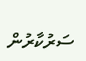ސަރުކާރުން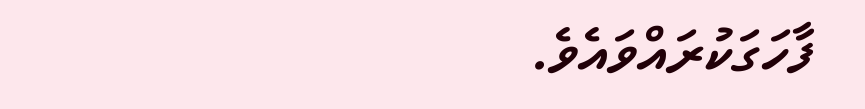ފާހަގަކުރައްވައެވެ.